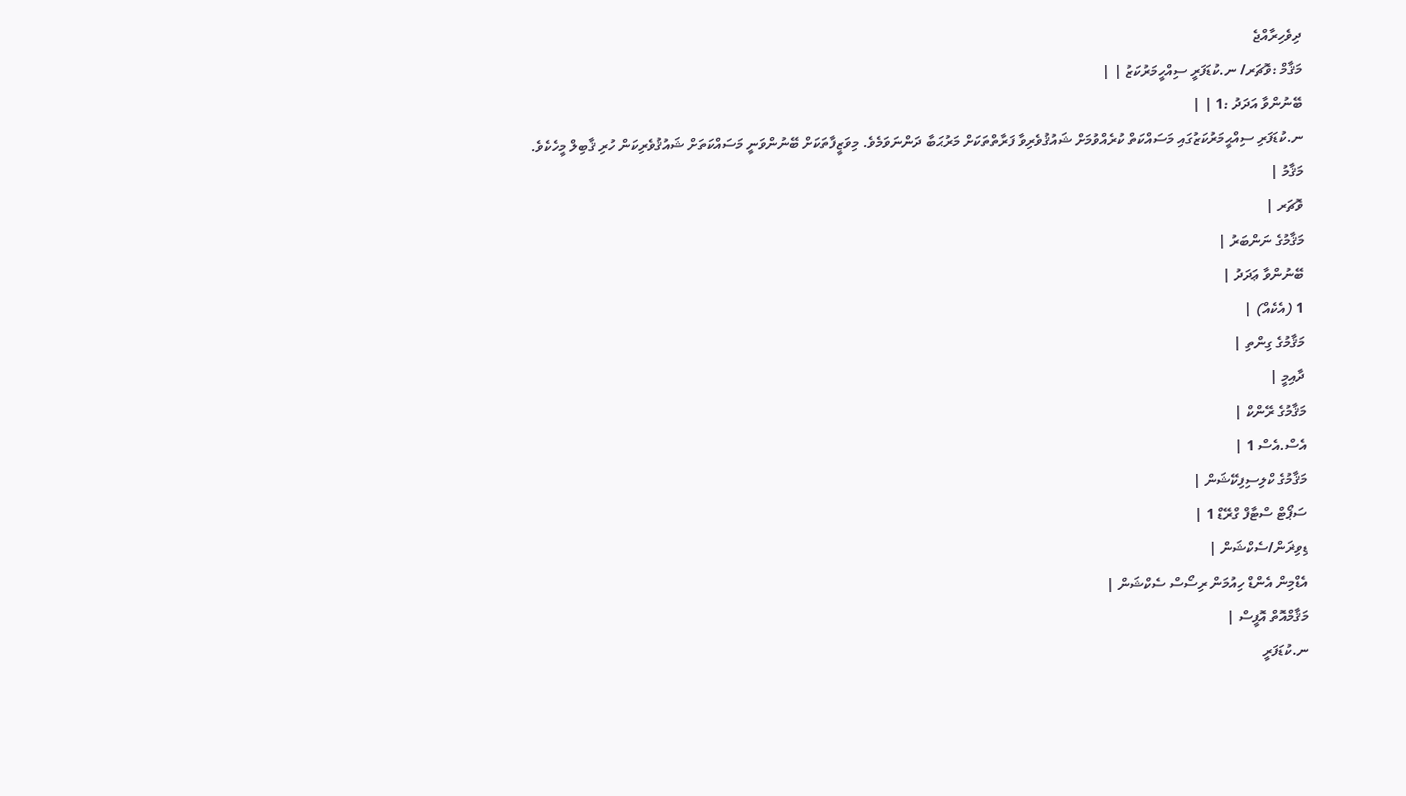ދިވެހިރާއްޖެ
މަޤާމް :ވޮޗަރ/ ނ.ކުޑަފަރީ ސިއްހީމަރުކަޒު | |
ބޭނުންވާ އަދަދު :1 | |
ނ.ކުޑަފަރި ސިއްޙީމަރުކަޒުގައި މަސައްކަތް ކުރެއްވުމަށް ޝައުޤުވެރިވާ ފަރާތްތަކަށް މަރުޙަބާ ދަންނަވަމެވެ. މިވަޒީފާތަކަށް ބޭނުންވަނީ މަސައްކަތަށް ޝައުޤުވެރިކަން ހުރި ޤާބިލް މީހެކެވެ.
މަޤާމު |
ވޮޗަރ |
މަޤާމުގެ ނަންބަރު |
ބޭނުންވާ ޢަދަދު |
1 (އެކެއް) |
މަޤާމުގެ ގިންތި |
ދާއިމީ |
މަޤާމުގެ ރޭންކް |
އެސް.އެސް 1 |
މަޤާމުގެ ކްލިސިފިކޭޝަން |
ސަޕޯޓް ސްޓާފް ގްރޭޑް 1 |
ޑިވިޜަން/ސެކްޝަން |
އެޑްމިން އެންޑް ހިއުމަން ރިސޯސް ސެކްޝަން |
މަޤާމްއޮތް އޮފީސް |
ނ.ކުޑަފަރީ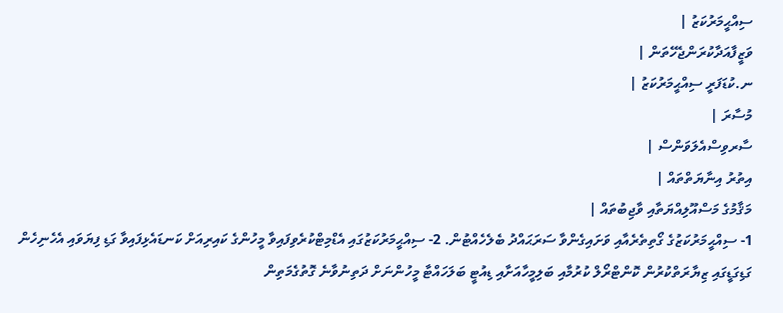ސިއްޙީމަރުކަޒު |
ވަޒީފާއަދާކުރަންޖެހޭތަން |
ނ.ކުޑަފަރީ ސިއްޙީމަރުކަޒު |
މުސާރަ |
ސާރވިސްއެލަވަންސް |
އިތުރު އިނާޔަތްތައް |
މަޤާމުގެ މަސްއޫލިއްޔަތާއި ވާޖިބުތައް |
1- ސިއްޙީމަރުކަޒުގެ ގޯތިތެރެއާއި ވަށައިގެންވާ ސަރަޙައްދު ބެލެހެއްޓުން. 2- ސިއްޙީމަރުކަޒުގައި އެޑްމިޓްކުރެވިފައިވާ މީހުންގެ ކައިރިއަށް ކަނޑައެޅިފައިވާ ގަޑި ފިޔަވައި އެހެނިހެން ގަޑިގަޑީގައި ޒިޔާރަތްކުރުން ކޮންޓްރޯލް ކުރުމާއި ބަލިމީހާއަށާއި ޑިއުޓީ ބަލަހައްޓާ މީހުންނަށް ދަތިނުވާނެ ގޮތުގެމަތިން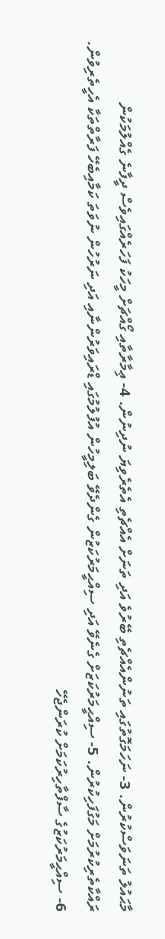މާޙައުލު ތަނަވަސްކުރުން. 3- ނަހަމަގޮތުގައި ތަނުންއެއްޗެތި ބޭރުވެ އަދި ތަނަށް އެއްޗެތި އެތެރެވިޔަ ނުދިނުން. 4- ޢިމާރާތާއި ގޯއްޗަށް މީހަކު ފަހަރެއްގައިވެސް ދީފާނެ ގެއްލުމަކުން ރައްކާތެރިކުރުމަށް މަގުފަހިކުރުން. 5- ސިއްޙީމަރުކަޒަށް ގެނެވޭ އަދި ސިއްޙީމަރުކަޒުން ގެންދެވޭ ބަލިމީހުން އުފުލުމުގައި ޑްރައިވަރުންނާއި އަދި ނަރުހުން ނުވަތަ ކަމާއިބެހޭ ފަރާތްތަކާ އެހީތެރިވުން. 6- ސިއްޙީމަރުކަޒުގެ ސާފްތާހިރުކަމަށް ކުރަންޖެހޭ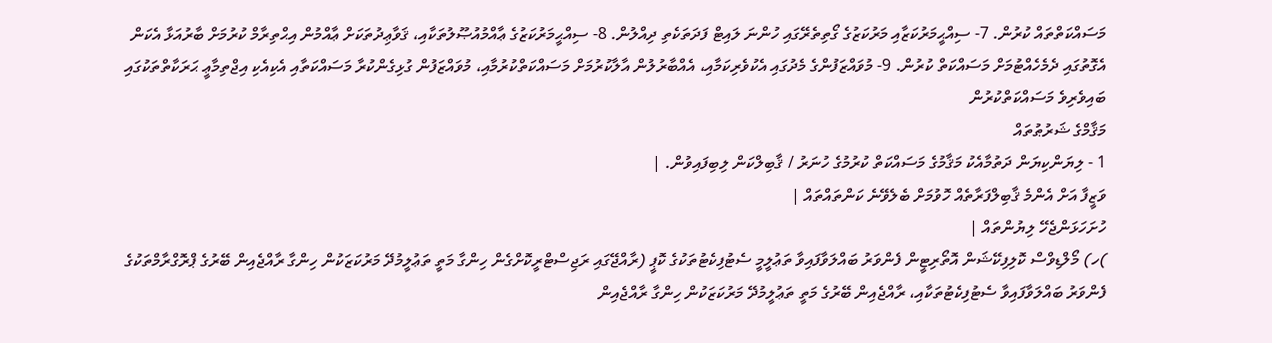މަސައްކަތްތައް ކުރުން. 7- ސިއްޙީމަރުކަޒާއި މަރުކަޒުގެ ގޯތިތެރޭގައި ހުންނަ ލައިޓް ފަދަތަކެތި ދިއްލުން. 8- ސިއްޙީމަރުކަޒުގެ ޢާއްމުއުޞޫލުތަކާއި، ޤަވާޢިދުތަކަށް ޢާއްމުން އިޙްތިރާމް ކުރުމަށް ބާރުއަޅާ އެކަން އެގޮތުގައި ދެމެހެއްޓުމަށް މަސައްކަތް ކުރުން. 9- މުވައްޒަފުންގެ މެދުގައި އެކުވެރިކަމާއި، އެއްބާރުލުން އާލާކުރުމަށް މަސައްކަތްކުރުމާއި، މުވައްޒަފުން ގުޅިގެންކުރާ މަސައްކަތާއި އެކިއެކި އިޖްތިމާޢީ ޙަރަކާތްތަކުގައި ބައިވެރިވެ މަސައްކަތްކުރުން
މަޤާމްގެ ޝަރުޠުތައް
1 - ލިޔަންކިޔަން ދަތުމާއެކު މަޤާމުގެ މަސައްކަތް ކުރުމުގެ ހުނަރު / ޤާބިލްކަން ލިބިފައިވުން. |
ވަޒީފާ އަށް އެންމެ ޤާބިލްފަރާތެއް ހޮވުމަށް ބެލެވޭނެ ކަންތައްތައް |
ހުށަހަޅަންޖެހޭ ލިޔުންތައް |
)ހ) މޯލްޑިވްސް ކޮލިފިކޭޝަން އޮތޯރިޓީން ފެންވަރު ބައްލަވާފައިވާ ތަޢުލީމީ ސެޓުފިކެޓުތަކުގެ ކޮޕީ (ރާއްޖޭގައި ރަޖިސްޓްރީކޮށްގެން ހިންގާ މަތީ ތަޢުލީމުދޭ މަރުކަޒަކުން ހިންގާ ރާއްޖެއިން ބޭރުގެ ޕްރޮގްރާމްތަކުގެ ފެންވަރު ބައްލަވާފައިވާ ސެޓުފިކެޓުތަކާއި، ރާއްޖެއިން ބޭރުގެ މަތީ ތަޢުލީމުދޭ މަރުކަޒަކުން ހިންގާ ރާއްޖެއިން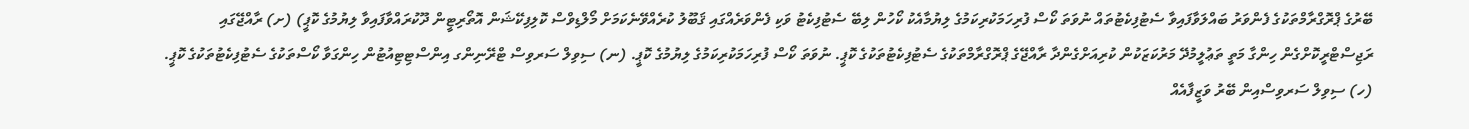ބޭރުގެ ޕްރޮގްރާމްތަކުގެ ފެންވަރު ބައްލަވާފައިވާ ސެޓުފިކެޓުތައް ނުވަތަ ކޯސް ފުރިހަމަކުރިކަމުގެ ލިޔުމާއެކު ކޯހުން ލިބޭ ސެޓުފިކެޓު ވަކި ފެންވަރެއްގައި ޤަބޫލު ކުރެއްވޭނެކަމަށް މޯލްޑިވްސް ކޮލިފިކޭޝަން އޮތޯރިޓީން ދޫކުރައްވާފައިވާ ލިޔުމުގެ ކޮޕީ) (ށ) ރާއްޖޭގައި ރަޖިސްޓްރީކޮށްގެން ހިންގާ މަތީ ތަޢުލީމުދޭ މަރުކަޒަކުން ކުރިއަށްގެންދާ ރާއްޖޭގެ ޕްރޮގްރާމްތަކުގެ ސެޓުފިކެޓުތަކުގެ ކޮޕީ. ނުވަތަ ކޯސް ފުރިހަމަކުރިކަމުގެ ލިޔުމުގެ ކޮޕީ. (ނ) ސިވިލް ސަރވިސް ޓްރޭނިންގ އިންސްޓިޓިއުޓުން ހިންގަވާ ކޯސްތަކުގެ ސެޓުފިކެޓުތަކުގެ ކޮޕީ.
(ހ) ސިވިލް ސަރވިސްއިން ބޭރު ވަޒީފާއެއް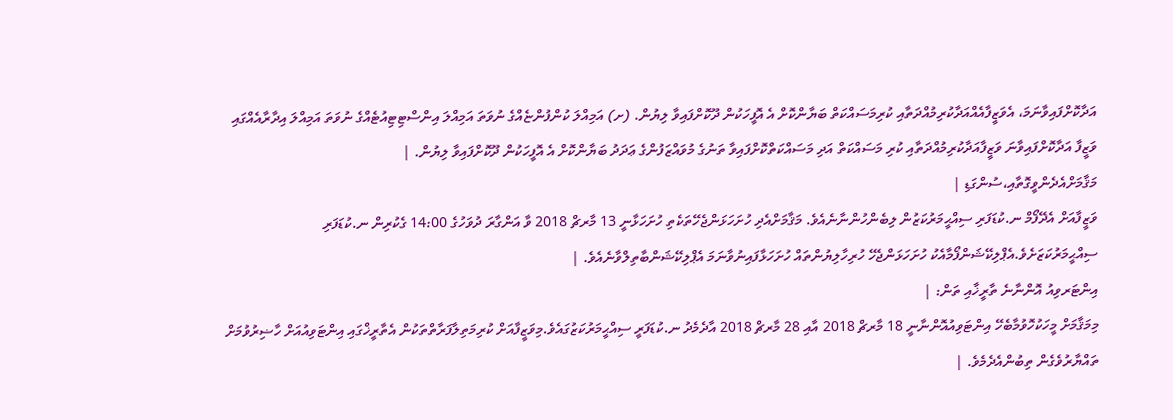އަދާކޮށްފައިވާނަމަ، އެވަޒީފާއެއްއަދާކުރިމުއްދަތާއި ކުރިމަސައްކަތް ބަޔާންކޮށް އެ އޮފީހަކުން ދޫކޮށްފައިވާ ލިޔުން. (ށ) އަމިއްލަ ކުންފުންޏެއްގެ ނުވަތަ އަމިއްލަ އިންސްޓިޓިއުޓެއްގެ ނުވަތަ އަމިއްލަ އިދާރާއެއްގައި ވަޒީފާ އަދާކޮށްފައިވާނަ ވަޒީފާއަދާކުރިމުއްދަތާއި ކުރި މަސައްކަތް އަދި މަސައްކަތްކޮށްފައިވާ ތަނުގެ މުވައްޒަފުންގެ ޢަދަދު ބަޔާންކޮށް އެ އޮފީހަކުން ދޫކޮށްފައިވާ ލިޔުން. |
މަޤާމަށްއެދެންވީގޮތާއި،ސުންގަޑި |
ވަޒީފާއަށް އެދޭފޯމް ނ.ކުޑަފަރި ސިއްޙީމަރުކަޒުން ލިބެންހުންނާނެއެވެ. މަޤާމަށްއެދި ހުށަހަޅަންޖެހޭތަކެތި ހުށަހަޅާނީ 13 މާރޗް 2018 ވާ އަންގާރަ ދުވަހުގެ 14:00 ގެކުރިން ނ.ކުޑަފަރި ސިއްޙީމަރުކަޒަށެވެ.އެޕްލިކޭޝަންފޯމާއެކު ހުށަހަޅަންޖެހޭ ހުރިހާލިޔުންތައް ހުށަހަޅާފައިނުވާނަމަ އެޕްލިކޭޝަންބާތިލްވާނެއެވެ. |
އިންޓަރވިއު އޮންނާނެ ތާރީޚާއި ތަން: |
މިމަޤާމަށް މީހަކުހޮވުމާބެހޭ އިންޓަވިއުއޮންނާނީ 18 މާރޗް 2018 އާއި 28 މާރޗް 2018 އާދެމެދު ނ.ކުޑަފަރީ ސިއްޙީމަރުކަޒުގައެވެ.މިވަޒީފާއަށް ކުރިމަތިލާފަރާތްތަކުން އެތާރީޚްގައި އިންޓަވިއުއަށް ހާޟިރުވުމަށް ތައްޔާރުވެގެން ތިބުންއެދެމެވެ. |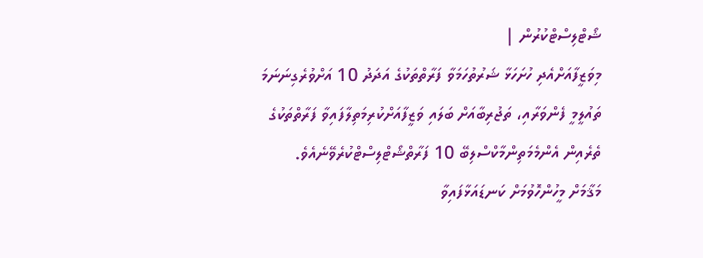ޝޯޓްލިސްޓްކުރުން |
މިވަޒީފާއަށްއެދި ހުށަހަޅާ ޝަރުތުހަމަވާ ފަރާތްތަކުގެ އަދަދު 10 އަށްވުރެގިނަނަމަ ތައުލީމީ ފެންވަރާއި، ތަޖުރިބާއަށް ބަލައި ވަޒީފާއަށްކުރިމަތިލާފައިވާ ފަރާތްތަކުގެ ތެރެއިން އެންމެމަތިންމާކްސްލިބޭ 10 ފަރާތްޝޯޓްލިސްޓްކުރެވޭނެއެވެ.
މަޤާމަށް މީހުންހޮވުމަށް ކަނޑައަޅާފައިވާ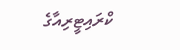ކްރައިޓީރިއާގެ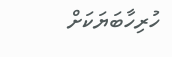ހުރިހާބަޔަކަށް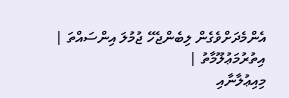އެންމެދަށްވެގެން ލިބެންޖެހޭ ޖުމުލަ އިންސައްތަ |
އިތުރުމަޢުލޫމާތު |
މިއިޢުލާނާއި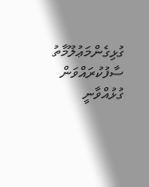ގުޅިގެންމަޢުލޫމާތު ސާފުކުރައްވަން ގުޅުއްވާނީ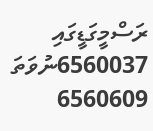ރަސްމީގަޑީގައި 6560037ނުވަތަ 6560609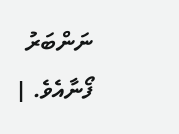ނަންބަރު ފޯނާއެވެ. |